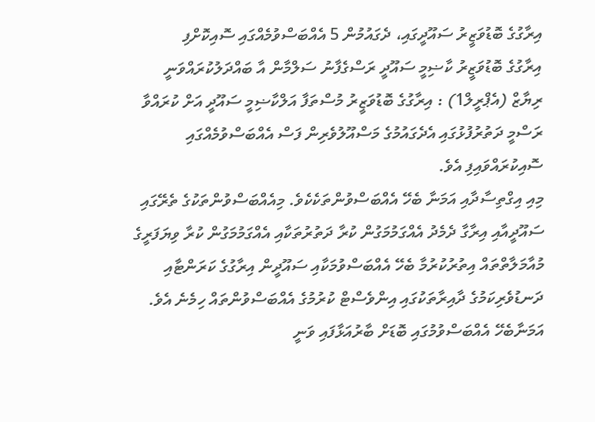އިރާގުގެ ބޮޑުވަޒީރު ސައޫދީގައި، ދެގައުމުން 5 އެއްބަސްވުމެއްގައި ސޮއިކޮށްފި
އިރާގުގެ ބޮޑުވަޒީރު ކާޟިމީ ސައޫދީ ރަސްގެފާނު ސަލްމާން އާ ބައްދަލުކުރައްވަނީ
ރިޔާޒް (އެޕްރީލް1) : އިރާގުގެ ބޮޑުވަޒީރު މުސްތަފާ އަލްކާޟިމީ ސައޫދީ އަށް ކުރައްވާ ރަސްމީ ދަތުރުފުޅުގައި އެދެގައުމުގެ މަސްއޫލުވެރިން ފަސް އެއްބަސްވުމެއްގައި ސޮއިކުރައްވައިފި އެވެ.
މިއި އިގްތިސާދާއި އަމަނާ ބެހޭ އެއްބަސްވުންތަކެކެވެ. މިއެއްބަސްވުންތަކުގެ ތެރޭގައި ސައޫދީއާއި އިރާގާ ދެމެދު އެއްގަމުމަގުން ކުރާ ދަތުރުތަކާއި އެއްގަމުމަގުން ކުރާ ވިޔަފަރީގެ މުއާމަލާތްތައް އިތުރުކުރުމާ ބެހޭ އެއްބަސްވުމަކާއި ސައޫދީން އިރާގުގެ ކަރަންޓާއި ދަނޑުވެރިކަމުގެ ދާއިރާތަކުގައި އިންވެސްޓް ކުރުމުގެ އެއްބަސްވުންތައް ހިމެނެ އެވެ. އަމަނާބެހޭ އެއްބަސްވުމުގައި ބޮޑަށް ބާރުއަޅާފައި ވަނީ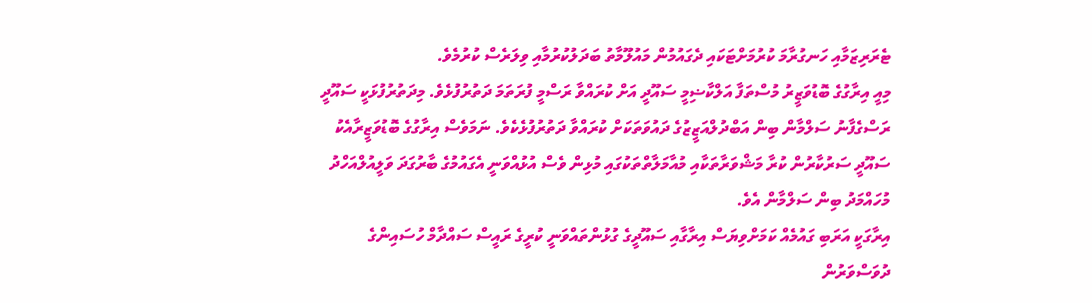ޓެރަރިޒަމާއި ހަނގުރާމަ ކުރުމަށްޓަކައި ދެގައުމުން މައުލޫމާތު ބަދަލުކުރުމާއި ވިލަރެސް ކުރުމެވެ.
މިއީ އިރާގުގެ ބޮޑުވަޒީރު މުސްތަފާ އަލްކާޟިމީ ސައޫދީ އަށް ކުރައްވާ ރަސްމީ ފުރަތަމަ ދަތުރުފުޅެވެ. މިދަތުރުފުޅަކީ ސައޫދީ ރަސްގެފާނު ސަލްމާން ބިން އަބްދުލްއަޒީޒުގެ ދައުވަތަކަށް ކުރައްވާ ދަތުރުފުޅެކެވެ. ނަމަވެސް އިރާގުގެ ބޮޑުވަޒީރާއެކު ސައޫދީ ސަރުކާރުން ކުރާ މަޝްވަރާތަކާއި މުއާމަލާތްތަކުގައި މުޅިން ވެސް އުޅުއްވަނީ އެގައުމުގެ ބާރުގަދަ ވަލީއުލްއަހްދު މުހައްމަދު ބިން ސަލްމާން އެވެ.
އިރާގަކީ އަރަބި ގައުމެއް ކަމަށްވިޔަސް އިރާގާއި ސައޫދީގެ ގުޅުންތައްވަނީ ކުރީގެ ރައީސް ސައްދާމް ހުސައިންގެ ދުވަސްވަރުން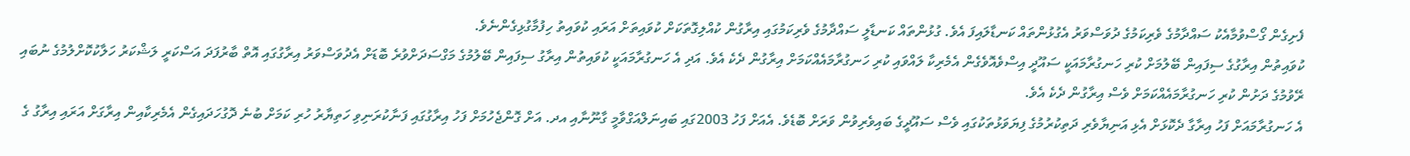ފެށިގެން ގޯސްވުމާއެކު ސައްދާމުގެ ވެރިކަމުގެ ދުވަސްވަރު އެގުޅުންތައް ކަނޑާލައިފަ އެވެ. ގުޅުންތައް ކަނޑާލީ ސައްދާމުގެ ވެރިކަމުގައި އިރާގުން ކުއްލިގޮތަކަށް ކުވައިތަށް އަރައި ކުވައިތު ހިފުމާގުޅިގެންނެވެ.
ކުވައިތުން އިރާގުގެ ސިފައިން ބޭލުމަށް ކުރި ހަނގުރާމައަކީ ސައޫދީ އިސްވެއޮވެގެން އެމެރިކާ ލައްވައި ކުރި ހަނގުރާމައެއްކަމަށް އިރާގުން ދެކެ އެވެ. އަދި އެ ހަނގުރާމައަކީ ކުވައިތުން އިރާގު ސިފައިން ބޭލުމުގެ މަގްސަދަށްވުރެ ބޮޑަށް އެދުވަސްވަރު އިރާގުގައި އޮތް ބާރުފަދަ އަސްކަރީ ލަޝްކަރު ހަލާކުކޮށްލުމުގެ ނުބައި ރޭވުމުގެ ދަށުން ކުރި ހަނގުރާމައެއްކަމަށް ވެސް އިރާގުން ދެކެ އެވެ.
އެ ހަނގުރާމައަށް ފަހު އިރާގާ ދެކޮޅަށް އެޅި އަނިޔާވެރި ދަތިކުރުމުގެ ފިޔަވަޅުތަކުގައި ވެސް ސައޫދީގެ ބައިވެރިވުން ވަރަށް ބޮޑެވެ. އެއަށް ފަހު 2003ގައި ބައިނަލްއަގްވާމީ ގާނޫނާއި އދ. އަށް ގޮންޖެހުމަށް ފަހު އިރާގުގައި ފަނާކުރަނިވި ހަތިޔާރު ހުރި ކަމަށް ބުނެ ދޮގުހަދައިގެން އެމެރިކާއިން އިރާގަށް އަރައި އިރާގު ގެ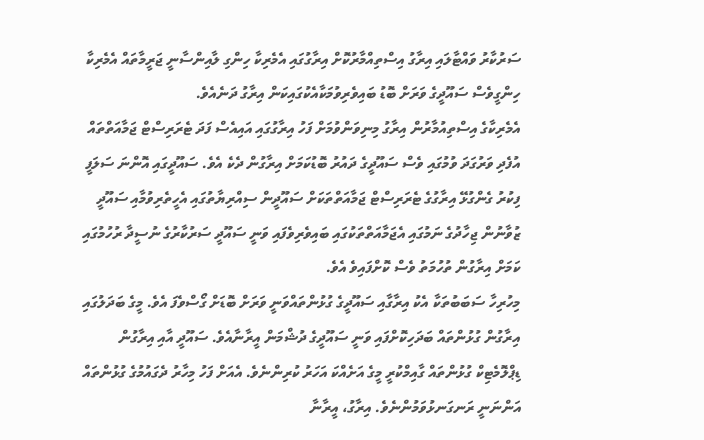ސަރުކާރު ވައްޓާލައި އިރާގު އިސްތިއްމާރުކޮށް އިރާގުގައި އެމެރިކާ ހިންގި ލާއިންސާނީ ޖަރީމާތައް އެމެރިކާ ހިންގީވެސް ސައޫދީގެ ވަރަށް ބޮޑު ބައިވެރިވުމަކާއެކުގައިކަން އިރާގު ދަނެއެވެ.
އެމެރިކާގެ އިސްތިއުމާރުން އިރާގު މިނިވަންވުމަށް ފަހު އިރާގުގައި އައިއެސް ފަދަ ޓެރަރިސްޓް ޖަމާއަތްތައް އުފެދި ވަރުގަދަ ވުމުގައި ވެސް ސައޫދީގެ ދައުރު ބޮޑުކަމަށް އިރާގުން ދެކެ އެވެ. ސައޫދީގައި އޮންނަ ސަލަފީ ފިކުރު ގެންގުޅޭ އިރާގުގެ ޓެރަރިސްޓް ޖަމާއަތްތަކަށް ސައޫދީން ސިއްރިޔާތުގައި އެހީތެރިވުމާއި ސައޫދީ ޒުވާނުން ޖިހާދުގެ ނަމުގައި އެޖަމާއަތްތަކުގައި ބައިވެރިވެފައި ވަނީ ސައޫދީ ސަރުކާރުގެ ނުސީދާ ރުހުމުގައި ކަމަށް އިރާގުން ތުހުމަތު ވެސް ކޮށްފައިވެ އެވެ.
މިހުރިހާ ސަބަބުތަކާ އެކު އިރާގާއި ސައޫދީގެ ގުޅުންތައްވަނީ ވަރަށް ބޮޑަށް ގޯސްވެފަ އެވެ. މީގެ ބަދަލުގައި އިރާގުން ގުޅުންތައް ބަދަހިކޮށްފައި ވަނީ ސައޫދީގެ ދުޝްމަން އީރާނާއެވެ. ސައޫދީ އާއި އިރާގުން ޑިޕްލޮމެޓިކް ގުޅުންތައް ގާއިމްކުރީ މީގެ އަށެއްކަ އަހަރު ކުރިންނެވެ. އެއަށް ފަހު މިހާރު ދެގައުމުގެ ގުޅުންތައް އަންނަނީ ރަނގަނޅުވަމުންނެވެ. އިރާގު، އީރާނާ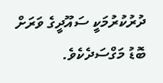ދުރުކުރުމަކީ ސައޫދީގެ ވަރަށް ބޮޑު މަގްސަދެކެވެ.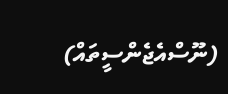(ނޫސްއެޖެންސީތައް)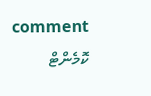comment ކޮމެންޓް